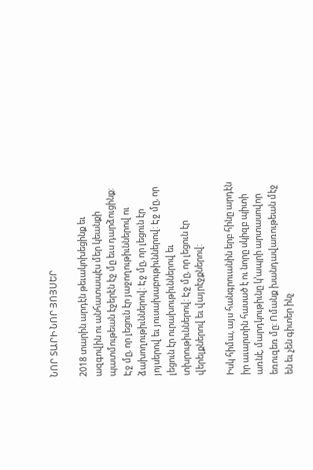ՆՈՐ ՏԱՐԻ ՆՈՐ ՅՈՅՍԵՐ

2018 տարին արդէն թեւակոխեցինք եւ ազգովին ու անհատապէս մեր կեանքի պատմութեան էջերէն էջ մը եւս դարձուցինք: Էջ մը, որ լեցուն էր յաջողութիւններով ու ձախողութիւններով: Էջ մը, որ լեցուն էր յոյսերով եւ յուսախաբութիւններով: Էջ մը, որ լեցուն էր ուրախութիւններով եւ տխրութիւններով: Էջ մը, որ լեցուն էր վերելքներով եւ վայրէջքներով:

Իսկ հիմա, այս հանգրուանին երբ հինը արդէն իր աւարտին հասած է ու նորը սկիզբ պիտի առնէ, մարդկութիւնը կ՚ապրի արտասովոր եռուզեռ մը: Ոմանք խանդավառութեան մէջ են եւ չեն գիտեր ինչ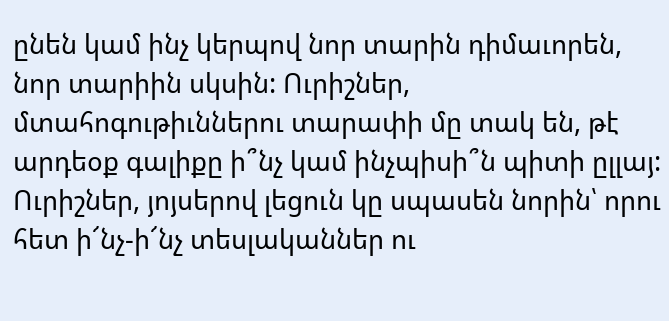ընեն կամ ինչ կերպով նոր տարին դիմաւորեն, նոր տարիին սկսին: Ուրիշներ, մտահոգութիւններու տարափի մը տակ են, թէ արդեօք գալիքը ի՞նչ կամ ինչպիսի՞ն պիտի ըլլայ: Ուրիշներ, յոյսերով լեցուն կը սպասեն նորին՝ որու հետ ի՜նչ-ի՜նչ տեսլականներ ու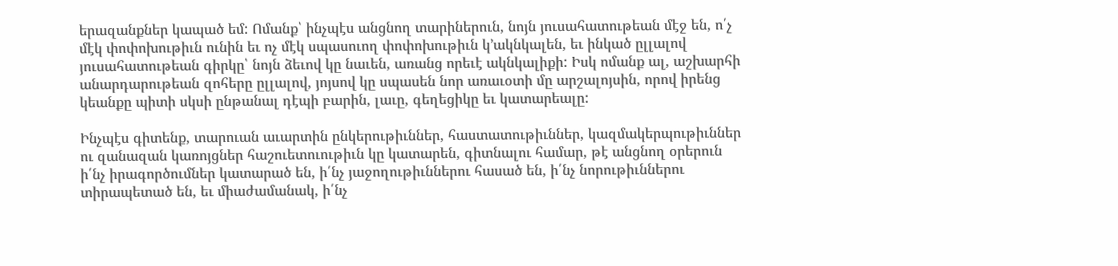երազանքներ կապած եմ: Ոմանք՝ ինչպէս անցնող տարիներուն, նոյն յուսահատութեան մէջ են, ո՛չ մէկ փոփոխութիւն ունին եւ ոչ մէկ սպասուող փոփոխութիւն կ՚ակնկալեն, եւ ինկած ըլլալով յուսահատութեան գիրկը՝ նոյն ձեւով կը նաւեն, առանց որեւէ ակնկալիքի: Իսկ ոմանք ալ, աշխարհի անարդարութեան զոհերը ըլլալով, յոյսով կը սպասեն նոր առաւօտի մը արշալոյսին, որով իրենց կեանքը պիտի սկսի ընթանալ դէպի բարին, լաւը, գեղեցիկը եւ կատարեալը:

Ինչպէս գիտենք, տարուան աւարտին ընկերութիւններ, հաստատութիւններ, կազմակերպութիւններ ու զանազան կառոյցներ հաշուետուութիւն կը կատարեն, գիտնալու համար, թէ անցնող օրերուն ի՛նչ իրագործումներ կատարած են, ի՛նչ յաջողութիւններու հասած են, ի՛նչ նորութիւններու տիրապետած են, եւ միաժամանակ, ի՛նչ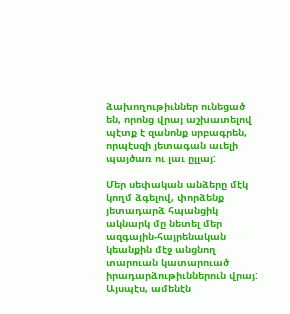ձախողութիւններ ունեցած են, որոնց վրայ աշխատելով պէտք է զանոնք սրբագրեն, որպէսզի յետագան աւելի պայծառ ու լաւ ըլլայ:

Մեր սեփական անձերը մէկ կողմ ձգելով, փորձենք յետադարձ հպանցիկ ակնարկ մը նետել մեր ազգային-հայրենական կեանքին մէջ անցնող տարուան կատարուած իրադարձութիւններուն վրայ: Այսպէս, ամենէն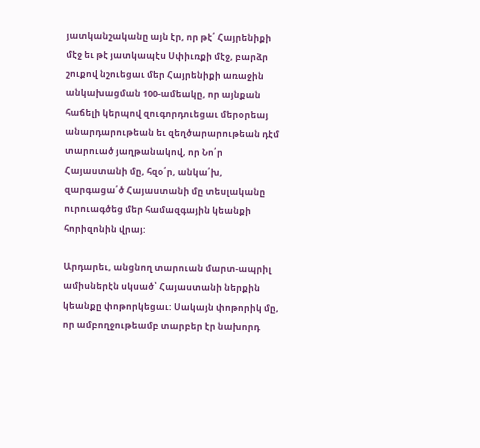յատկանշականը այն էր, որ թէ՛ Հայրենիքի մէջ եւ թէ յատկապէս Սփիւռքի մէջ, բարձր շուքով նշուեցաւ մեր Հայրենիքի առաջին անկախացման 100-ամեակը, որ այնքան հաճելի կերպով զուգորդուեցաւ մերօրեայ անարդարութեան եւ զեղծարարութեան դէմ տարուած յաղթանակով, որ Նո՛ր Հայաստանի մը, հզօ՛ր, անկա՛խ, զարգացա՛ծ Հայաստանի մը տեսլականը ուրուագծեց մեր համազգային կեանքի հորիզոնին վրայ:

Արդարեւ, անցնող տարուան մարտ-ապրիլ ամիսներէն սկսած՝ Հայաստանի ներքին կեանքը փոթորկեցաւ: Սակայն փոթորիկ մը, որ ամբողջութեամբ տարբեր էր նախորդ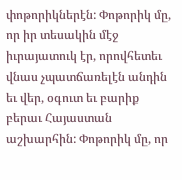փոթորիկներէն: Փոթորիկ մը, որ իր տեսակին մէջ իւրայատուկ էր, որովհետեւ վնաս չպատճառելէն անդին եւ վեր, օգուտ եւ բարիք բերաւ Հայաստան աշխարհին: Փոթորիկ մը, որ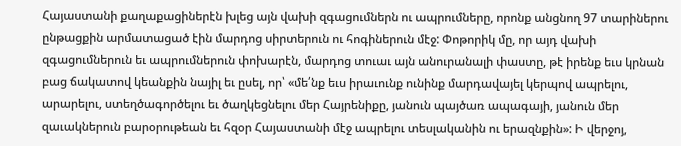Հայաստանի քաղաքացիներէն խլեց այն վախի զգացումներն ու ապրումները, որոնք անցնող 97 տարիներու ընթացքին արմատացած էին մարդոց սիրտերուն ու հոգիներուն մէջ: Փոթորիկ մը, որ այդ վախի զգացումներուն եւ ապրումներուն փոխարէն, մարդոց տուաւ այն անուրանալի փաստը, թէ իրենք եւս կրնան բաց ճակատով կեանքին նայիլ եւ ըսել, որ՝ «մե՛նք եւս իրաւունք ունինք մարդավայել կերպով ապրելու, արարելու, ստեղծագործելու եւ ծաղկեցնելու մեր Հայրենիքը, յանուն պայծառ ապագայի, յանուն մեր զաւակներուն բարօրութեան եւ հզօր Հայաստանի մէջ ապրելու տեսլականին ու երազնքին»: Ի վերջոյ,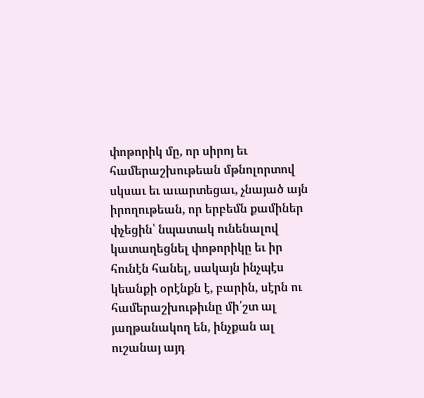փոթորիկ մը, որ սիրոյ եւ համերաշխութեան մթնոլորտով սկսաւ եւ աւարտեցաւ, չնայած այն իրողութեան, որ երբեմն քամիներ փչեցին՝ նպատակ ունենալով կատաղեցնել փոթորիկը եւ իր հունէն հանել, սակայն ինչպէս կեանքի օրէնքն է, բարին, սէրն ու համերաշխութիւնը մի՛շտ ալ յաղթանակող են, ինչքան ալ ուշանայ այդ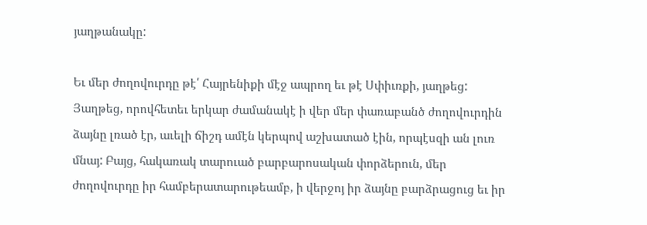յաղթանակը:

Եւ մեր ժողովուրդը թէ՛ Հայրենիքի մէջ ապրող եւ թէ Սփիւռքի, յաղթեց: Յաղթեց, որովհետեւ երկար ժամանակէ ի վեր մեր փառաբանծ ժողովուրդին ձայնը լռած էր, աւելի ճիշդ ամէն կերպով աշխատած էին, որպէսզի ան լուռ մնայ: Բայց, հակառակ տարուած բարբարոսական փորձերուն, մեր ժողովուրդը իր համբերատարութեամբ, ի վերջոյ իր ձայնը բարձրացուց եւ իր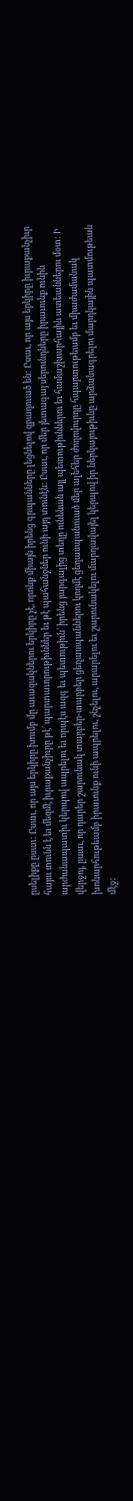ըսելիքը ըսաւ: Ըսաւ, որ այս երկիրը խումբ մը աւազակներու երկիրը չէ, որոնք միայն իրենց գրպանները լեցնելով զբաղուած են: Ըսաւ, որ այս երկիրը իւրաքանչիւր հայու տունն է եւ մեզմէ իւրաքանչիւրը թէ՛ պարտաւորութիւններ եւ թէ պահանջներ ունի այդ տունէն: Ըսաւ, որ մեր յետագայ սերունդները իրաւունք ունին արժանապատիւ կերպով ապրելու եւ որպէս ազգ եւ պետութիւն՝ իրենց յարգալից տեղը ունենան այլ պետութիւններու եւ համաշխարհային ատեաններու մօտ: Ի վերջոյ, ըսաւ, որ դարեր շարունակ տարբեր-տարբեր ցեղասպաններու կողմէ ցեղասպանուած մեր ալեհեր ժողովուրդը հպարտութեամբ եւ միաժամանակ խոնարհութեամբ իրաւունք ունի ապրելու, շնչելու, արարելու եւ շարունակելու մարդավայել կերպով իր ներկայութիւնը արձանագրելու մարդկային պատմութեան մէջ: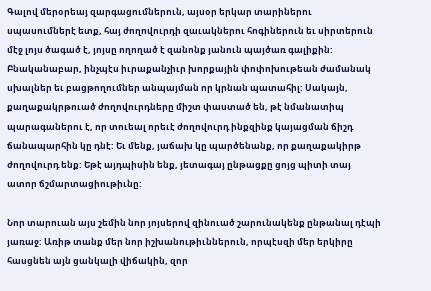Գալով մերօրեայ զարգացումներուն, այսօր երկար տարիներու սպասումներէ ետք, հայ ժողովուրդի զաւակներու հոգիներուն եւ սիրտերուն մէջ լոյս ծագած է, յոյսը ողողած է զանոնք յանուն պայծառ գալիքին: Բնականաբար, ինչպէս իւրաքանչիւր խորքային փոփոխութեան ժամանակ սխալներ եւ բացթողումներ անպայման որ կրնան պատահիլ: Սակայն, քաղաքակրթուած ժողովուրդները միշտ փաստած են, թէ նմանատիպ պարագաներու է, որ տուեալ որեւէ ժողովուրդ ինքզինք կայացման ճիշդ ճանապարհին կը դնէ: Եւ մենք, յաճախ կը պարծենանք, որ քաղաքակիրթ ժողովուրդ ենք: Եթէ այդպիսին ենք, յետագայ ընթացքը ցոյց պիտի տայ ատոր ճշմարտացիութիւնը:

Նոր տարուան այս շեմին նոր յոյսերով զինուած շարունակենք ընթանալ դէպի յառաջ: Առիթ տանք մեր նոր իշխանութիւններուն, որպէսզի մեր երկիրը հասցնեն այն ցանկալի վիճակին, զոր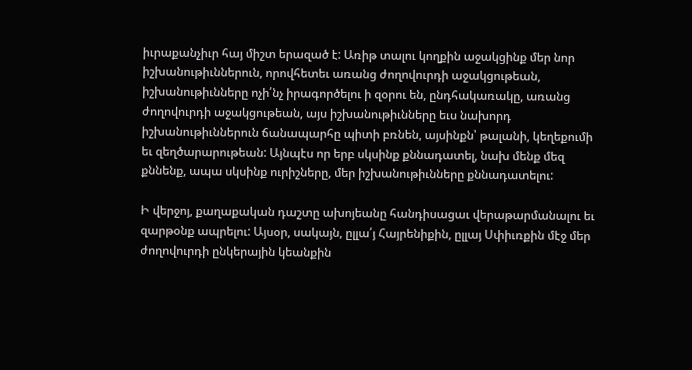իւրաքանչիւր հայ միշտ երազած է: Առիթ տալու կողքին աջակցինք մեր նոր իշխանութիւններուն, որովհետեւ առանց ժողովուրդի աջակցութեան, իշխանութիւնները ոչի՛նչ իրագործելու ի զօրու են, ընդհակառակը, առանց ժողովուրդի աջակցութեան, այս իշխանութիւնները եւս նախորդ իշխանութիւններուն ճանապարհը պիտի բռնեն, այսինքն՝ թալանի, կեղեքումի եւ զեղծարարութեան: Այնպէս որ երբ սկսինք քննադատել, նախ մենք մեզ քննենք, ապա սկսինք ուրիշները, մեր իշխանութիւնները քննադատելու:

Ի վերջոյ, քաղաքական դաշտը ախոյեանը հանդիսացաւ վերաթարմանալու եւ զարթօնք ապրելու: Այսօր, սակայն, ըլլա՛յ Հայրենիքին, ըլլայ Սփիւռքին մէջ մեր ժողովուրդի ընկերային կեանքին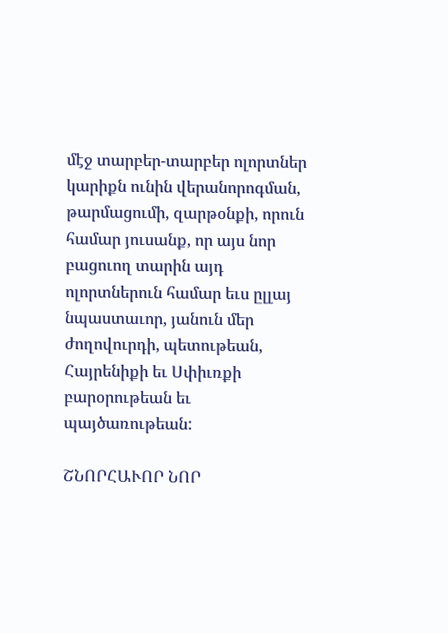մէջ տարբեր-տարբեր ոլորտներ կարիքն ունին վերանորոգման, թարմացումի, զարթօնքի, որուն համար յուսանք, որ այս նոր բացուող տարին այդ ոլորտներուն համար եւս ըլլայ նպաստաւոր, յանուն մեր ժողովուրդի, պետութեան, Հայրենիքի եւ Սփիւռքի բարօրութեան եւ պայծառութեան:

ՇՆՈՐՀԱՒՈՐ ՆՈՐ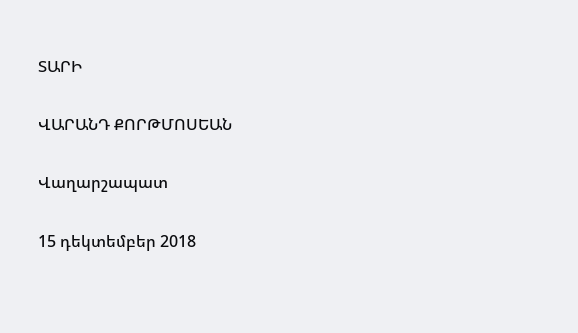ՏԱՐԻ

ՎԱՐԱՆԴ ՔՈՐԹՄՈՍԵԱՆ

Վաղարշապատ

15 դեկտեմբեր 2018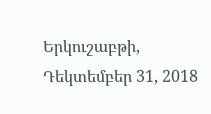Երկուշաբթի, Դեկտեմբեր 31, 2018